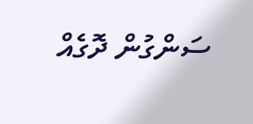ސަންގުން ދޮގެއް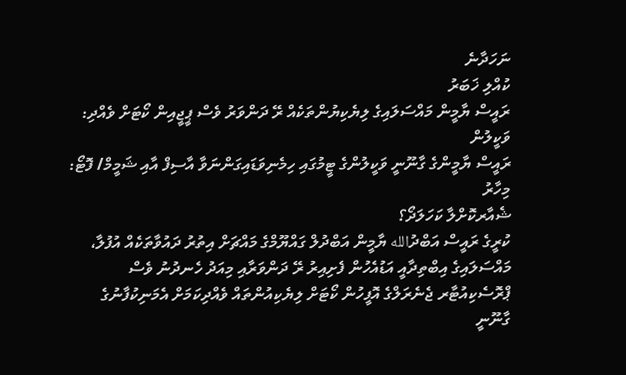ނަހަދާނެ
ކުއްލި ޚަބަރު
ރައީސް ޔާމީން މައްސަލައިގެ ލިޔެކިޔުންތަކެއް ރޭ ދަންވަރު ވެސް ޕީޖީއިން ކޯޓަށް ވެއްދި: ވަކީލުން
ރައީސް ޔާމީންގެ ގާނޫނީ ވަކީލުންގެ ޓީމުގައި ހިމެނިވަޑައިގަންނަވާ އާސިފް އާއި ޝަމީމް/ ފޮޓޯ: މިހާރު
ޝެއާރކޮށްލާ ކަހަލަދޯ؟
ކުރީގެ ރައީސް އަބްދުالله ޔާމީން އަބްދުލް ގައްޔޫމްގެ މައްޗަށް އިތުރު ދައުވާތަކެއް އުފުލާ، މައްސަލައިގެ އިބްތިދާއީ އަޑުއެހުން ފެށިއިރު ރޭ ދަންވަރާއި މިއަދު ހެނދުނު ވެސް ޕްރޮސެކިއުޓާރ ޖެނެރަލްގެ އޮފީހުން ކޯޓަށް ލިޔެކިއުންތައް ވެއްދިކަމަށް އެމަނިކުފާނުގެ ގާނޫނީ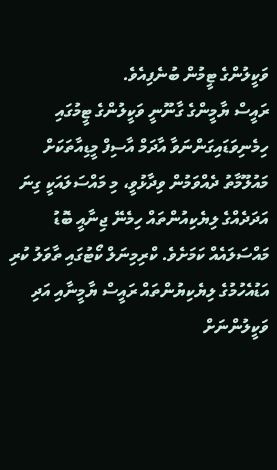ވަކީލުންގެ ޓީމުން ބުނެފިއެވެ.
ރައީސް ޔާމީންގެ ގާނޫނީ ވަކީލުންގެ ޓީމުގައި ހިމެނިވަޑައިގަންނަވާ އާދަމް އާސިފް މީޑިއާތަކަށް މައުލޫމާތު ދެއްވަމުން ވިދާޅުވީ، މި މައްސަލައަކީ ގިނަ އަދަދެއްގެ ލިޔެކިއުންތައް ހިމެނޭ ޖިނާއީ ބޮޑު މައްސަލައެއް ކަމަށެވެ. ކްރިމިނަލް ކޯޓުގައި ތާވަލު ކުރި އަޑުއެހުމުގެ ލިޔެކިޔުންތައް ރައީސް ޔާމީނާއި އަދި ވަކީލުންނަށް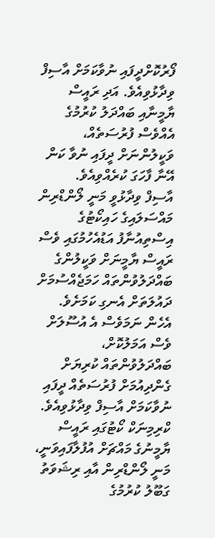ފޯރުކޮށްދީފައި ނުވާކަމަށް އާސިފް ވިދާޅުވިއެވެ. އަދި ރައީސް ޔާމީނާއި ބައްދަލު ކުރުމުގެ އެއްވެސް ފުރުސަތެއް، ވަކީލުންނަށް ދީފައި ނުވާ ކަން އޭނާ ފާހަގަ ކުރެއްވިއެވެ.
އާސިފް ވިދާޅުވީ މަނީ ލޯންޑްރިން މައްސަލައިގެ ހައިކޯޓުގެ އިސްތިއުނާފު އަޑުއެހުމުގައި ވެސް ރައީސް ޔާމީނަށް ވަކީލުންގެ ބައްދަލުވުންތައް ހަމަޖެއްސުމަށް ދައުލަތަށް އެނގި ކަމަށެވެ. އެހެން ނަމަވެސް އެ އުސޫލަށް ވެސް އަމަލުކޮށް، ބައްދަލުވުންތައް ކުރިޔަށް ގެންދިއުމަށް ފުރުސަތެއް ދީފައި ނުވާކަމަށް އާސިފް ވިދާޅުވިއެވެ.
ކްރިމިނަކް ކޯޓުގައި ރައީސް ޔާމީނުގެ މައްޗަށް އުފުލާފައިވަނީ، މަނީ ލޯންޑްރިން އާއި ރިޝަވަތު ގަބޫލު ކުރުމުގެ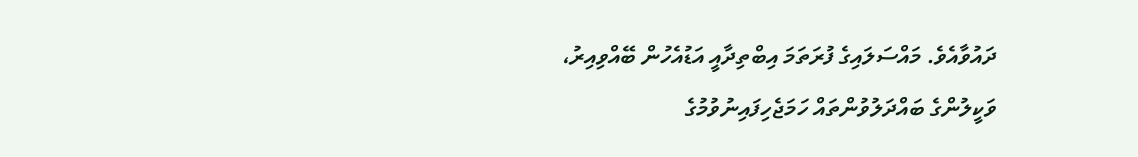ދައުވާއެވެ. މައްސަލައިގެ ފުރަތަމަ އިބްތިދާއީ އަޑުއެހުން ބޭއްވިއިރު، ވަކީލުންގެ ބައްދަލުވުންތައް ހަމަޖެހިފައިނުވުމުގެ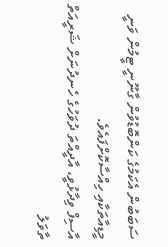ސަބަބުން އެކަމުގެ ކަންބޮޑުވުން ގާނޫނީ ޓީމުން ވަނީ މީޑިއާތަކާއި ހިއްސާކޮށްފައެވެ.
އާސިފް ވިދާޅުވީ، އާދީއްތަ ދުވަހުގެ ހެނދުނަށް ޝަރީއަތް ތާވަލު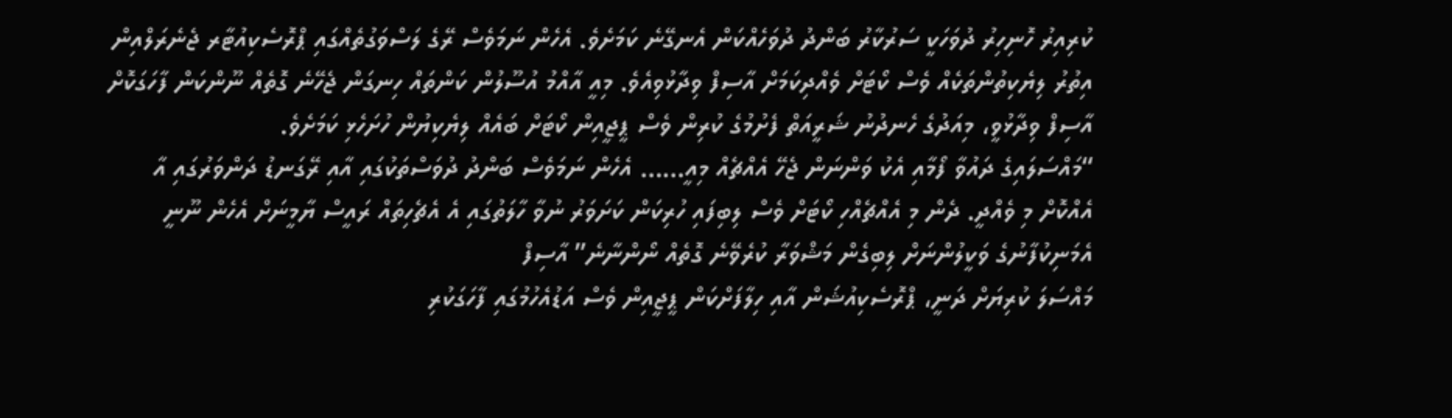ކުރިއިރު ހޮނިހިރު ދުވަހަކީ ސަރުކާރު ބަންދު ދުވަހެއްކަން އެނގޭނެ ކަމަށެވެ. އެހެން ނަމަވެސް ރޭގެ ލަސްވަގުތެއްގައި ޕްރޮސެކިއުޓާރ ޖެނެރަލްއިން އިތުރު ލިޔެކިތުންތަކެއް ވެސް ކޯޓަށް ވެއްދިކަމަށް އާސިފް ވިދާޅުވިއެވެ. މިއީ އާއްމު އުސޫލުން ކަންތައް ހިނގަން ޖެހޭނެ ގޮތެއް ނޫންކަން ފާހަގަކޮށް އާސިފް ވިދާޅުވީ، މިއަދުގެ ހެނދުނު ޝަރީއަތް ފެށުމުގެ ކުރިން ވެސް ޕީޖީއިން ކޯޓަށް ބައެއް ލިޔެކިޔުން ހުށަހެޅި ކަމަށެވެ.
“މައްސަލައިގެ ދައުވާ ފޯމާއި އެކު ވަންނަން ޖެހޭ އެއްޗެއް މިއީ…… އެހެން ނަމަވެސް ބަންދު ދުވަސްތަކުގައި އާއި ރޭގަނޑު ދަންވަރުގައި އާ އެއްކޮށް މި ވެއްދީ. ދެން މި އެއްޗެއްހި ކޯޓަށް ވެސް ލިބިފައި ހުރިކަން ކަށަވަރު ނުވާ ހާލަތުގައި އެ އެޗެހިތައް ރައީސް ޔާމީނަށް އެހެން ނޫނީ އެމަނިކުފާނުގެ ވަކީލުންނަށް ލިބިގެން މަޝްވަރާ ކުރެވޭނެ ގޮތެއް ނޯންނާނެ” އާސިފް
މައްސަލަ ކުރިޔަށް ދަނީ، ޕްރޮސެކިއުޝަން އާއި ހިލާފަށްކަން ޕީޖީއިން ވެސް އަޑުއެހުމުގައި ފާހަގަކުރި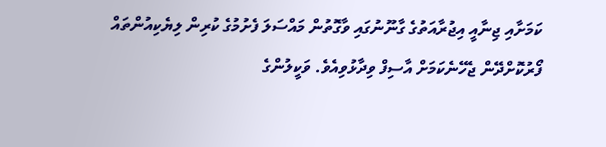ކަމަށާއި ޖިނާއީ އިޖުރާއަތުގެ ގާނޫނުގައި ވާގޮތުން މައްސަލަ ފެށުމުގެ ކުރިން ލިޔެކިއުންތައް ފޯރުކޮށްދޭން ޖެހޭނެކަމަށް އާސިފް ވިދާޅުވިއެވެ. ވަކީލުންގެ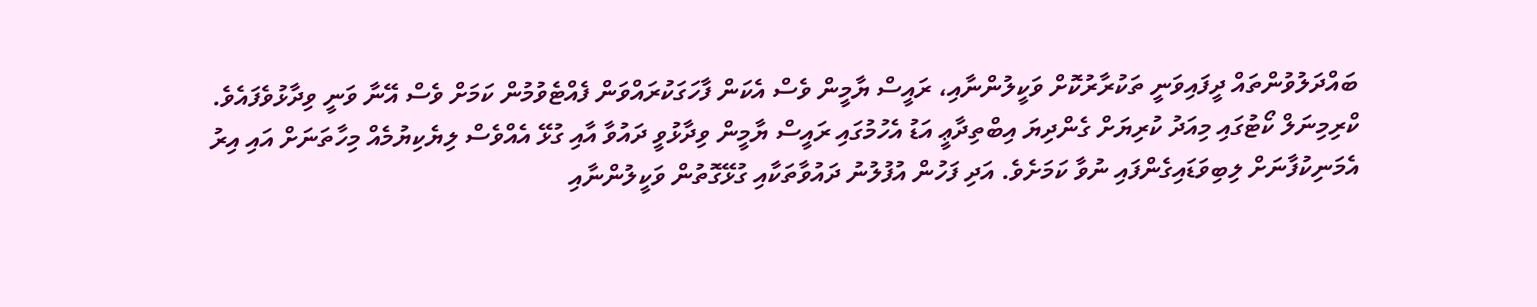ބައްދަލުވުންތައް ދީފައިވަނީ ތަކުރާރުކޮށް ވަކީލުންނާއި، ރައީސް ޔާމީން ވެސް އެކަން ފާހަގަކުރައްވަން ފެއްޓެވުމުން ކަމަށް ވެސް އޭނާ ވަނީ ވިދާޅުވެފައެވެ.
ކްރިމިނަލް ކޯޓުގައި މިއަދު ކުރިޔަށް ގެންދިޔަ އިބްތިދާޢީ އަޑު އެހުމުގައި ރައީސް ޔާމީން ވިދާޅުވީ ދައުވާ އާއި ގުޅޭ އެއްވެސް ލިޔެކިޔުމެއް މިހާތަނަށް އައި އިރު އެމަނިކުފާނަށް ލިބިވަޑައިގެންފައި ނުވާ ކަމަށެވެ. އަދި ފަހުން އުފުލުނު ދައުވާތަކާއި ގުޅޭގޮތުން ވަކީލުންނާއި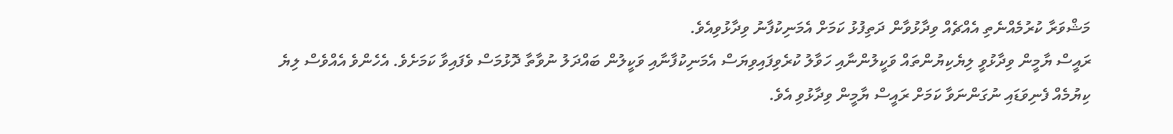މަޝްވަރާ ކުރުމެއްނެތި އެއްޗެއް ވިދާޅުވާން ދަތިފުޅު ކަމަށް އެމަނިކުފާނު ވިދާޅުވިއެވެ.
ރައީސް ޔާމީން ވިދާޅުވީ ލިޔެކިޔުންތައް ވަކީލުންނާއި ހަވާލު ކުރެވިފައިވިޔަސް އެމަނިކުފާނާއި ވަކީލުން ބައްދަލު ނުވާތާ ދޮޅުމަސް ވެފައިވާ ކަމަށެވެ. އެހެންވެ އެއްވެސް ލިޔެ ކިޔުމެއް ފެނިވަޑައި ނުގަންނަވާ ކަމަށް ރައީސް ޔާމީން ވިދާޅުވި އެވެ.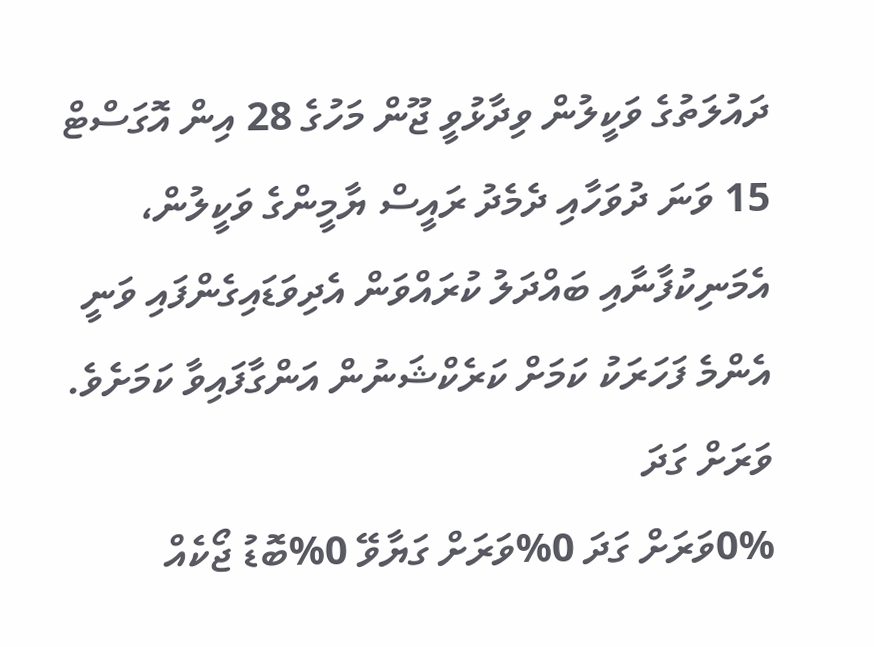ދައުލަތުގެ ވަކީލުން ވިދާޅުވީ ޖޫން މަހުގެ 28 އިން އޮގަސްޓް 15 ވަނަ ދުވަހާއި ދެމެދު ރައީސް ޔާމީންގެ ވަކީލުން، އެމަނިކުފާނާއި ބައްދަލު ކުރައްވަން އެދިވަޑައިގެންފައި ވަނީ އެންމެ ފަހަރަކު ކަމަށް ކަރެކްޝަނުން އަންގާފައިވާ ކަމަށެވެ.
ވަރަށް ގަދަ
0%ވަރަށް ގަދަ 0%ވަރަށް ގަޔާވޭ 0%ބޮޑު ޖޯކެއް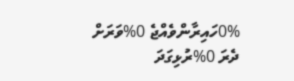0%ހައިރާންވެއްޖެ 0%ވަރަށް ދެރަ 0%ރުޅިގަދަ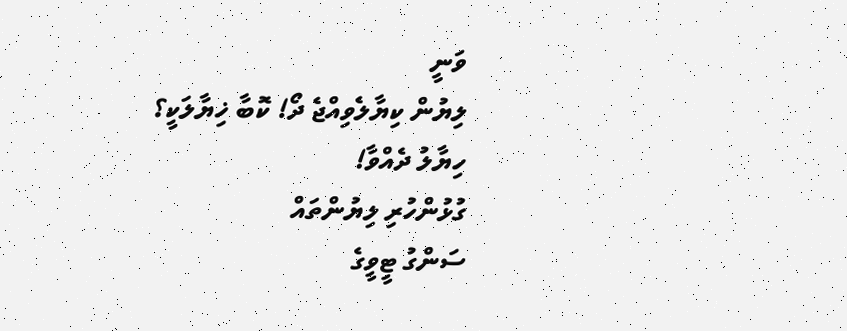ވަނީ
ލިޔުން ކިޔާލެވިއްޖެ ދޯ! ކޮބާ ޚިޔާލަކީ؟
ހިޔާލު ދެއްވާ!
ގުޅުންހުރި ލިޔުންތައް
ސަންގު ޓީވީގެ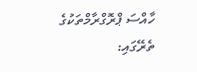ހާއްސަ ޕްރޮގްރާމްތަކުގެ ތެރޭގައި: